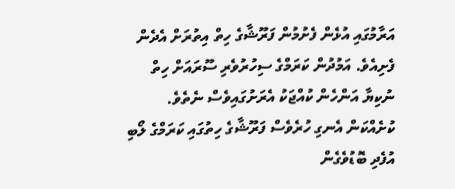އަރާމުގައި އުޅެން ފެށުމުން ފަރޫޝާގެ ހިތް އިތުރަށް އެދެން ފެށިއެވެ. އަމުދުން ކަރަމްގެ ސިހުރުވެރި ސޫރައަށް ހިތް ނުކިޔާ އަންހެން ކުއްޖަކު އެރަށުގައިވެސް ނެތެވެ. ކުށެއްކަން އެނގި ހުރެވެސް ފަރޫޝާގެ ހިތުގައި ކަރަމްގެ ލޯބި އުފެދި ބޮޑުވެގެން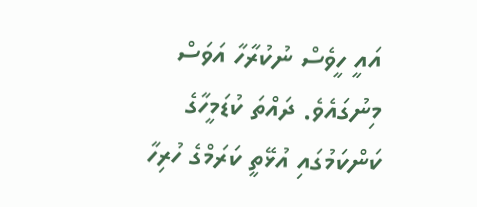އައީ ހީވެސް ނުކުރާހާ އަވަސް މިނުގައެވެ. ދައްތަ ކުޑަމީހާގެ ކަންކަމުގައި އުޅޭތީ ކަރަމްގެ ހުރިހާ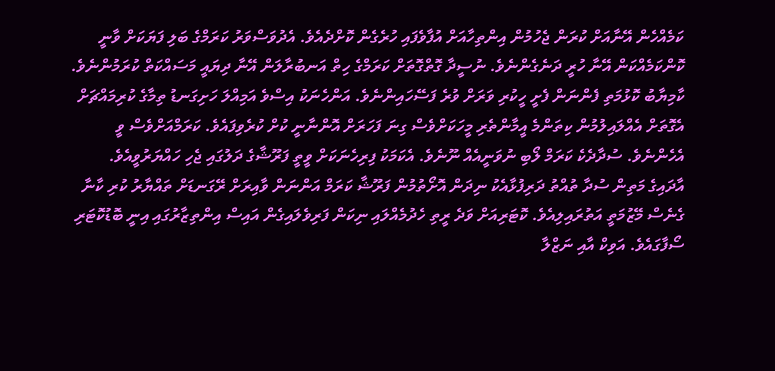ކަމެއްހެން އޭނާއަށް ކުރަން ޖެހުމުން އިންތިހާއަށް އުފާވެފައި ހުރެގެން ކޮށްދެއެވެ. އެދުވަސްވަރު ކަރަމްގެ ބަލި ފަޔަކަށް ވާނީ ކޮންކަމެއްކަން އޭނާ ހުރީ ދަނެގެންނެވެ. ނުސީދާ ގޮތްގޮތަށް ކަރަމްގެ ހިތް އަނބުރާލަން އޭނާ ދިޔައީ މަސައްކަތް ކުރަމުންނެވެ. ކާމިޔާބު ކޮޅުމަތި ފެންނަން ފެށީ ހީކުރި ވަރަށް ވުރެ ފަސޭހައިންނެވެ. އަންހެނަކު އިސްވެ އަމިއްލަ ހަށިގަނޑު ތިމާގެ ކުރިމައްޗަށް އެގޮތަށް އެއްލައިލުމުން ކިތަންމެ އީމާންތެރި މީހަކަށްވެސް ގިނަ ފަހަރަށް އޮންނާނީ ކުށް ކުރެވިފައެވެ. ކަރަމްއަށްވެސް ވީ އެހެންނެވެ. ސުދާދެކެ ކަރަމް ލޯބި ނުވަނީއެއް ނޫނެވެ. އެކަމަކު ފިރިހެނަކަށް ވީތީ ފަރޫޝާގެ ދަލުގައި ޖެހި ހައްޔަރުވީއެވެ.
އާދައިގެ މަތިން ސުދާ ތުއްތު ދަރިފުޅާއެކު ނިދަން އޮށޯތުމުން ފަރޫޝާ ކަރަމް އަންނަން ވާއިރަށް ރޭގަނޑަށް ތައްޔާރު ކުރި ކާނާ ގެނެސް މޭޒުމަތީ އަތުރައިލިއެވެ. ކޮޓަރިއަށް ވަދެ ރީތި ހެދުމެއްލައި ނިކަން ފަރިވެލައިގެން އައިސް އިންތިޒާރުގައި އިނީ ބޮޑުކޮޓަރި ސޯފާގައެވެ. އަވިކް އާއި ނަޒްލާ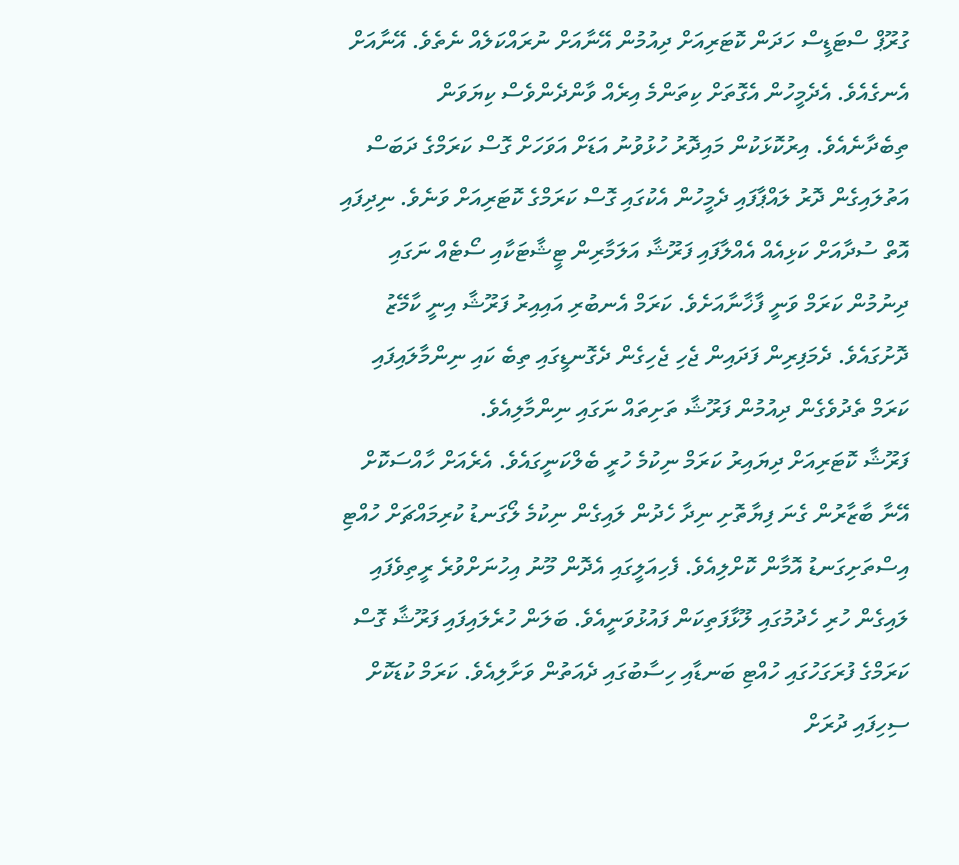ގުރޫޕް ސްޓަޑީސް ހަދަން ކޮޓަރިއަށް ދިއުމުން އޭނާއަށް ނުރައްކަލެއް ނެތެވެ. އޭނާއަށް އެނގެއެވެ. އެދެމީހުން އެގޮތަށް ކިތަންމެ އިރެއް ވާންދެންވެސް ކިޔަވަން ތިބެދާނެއެވެ. އިރުކޮޅަކުން މައިދޮރު ހުޅުވުނު އަޑަށް އަވަހަށް ގޮސް ކަރަމްގެ ދަބަސް އަތުލައިގެން ދޮރު ލައްޕާފައި ދެމީހުން އެކުގައި ގޮސް ކަރަމްގެ ކޮޓަރިއަށް ވަނެވެ. ނިދިފައި އޮތް ސުދާއަށް ކަޅިއެއް އެއްލާފައި ފަރޫޝާ އަލަމާރިން ޓީޝާޓަކާއި ސޯޓެއް ނަގައި ދިނުމުން ކަރަމް ވަނީ ފާޚާނާއަށެވެ. ކަރަމް އެނބުރި އައިއިރު ފަރޫޝާ އިނީ ކާމޭޒު ދޮށުގައެވެ. ދެމަފިރިން ފަދައިން ޖެހި ޖެހިގެން ދެގޮނޑީގައި ތިބެ ކައި ނިންމާލައިފައި ކަރަމް ތެދުވެގެން ދިއުމުން ފަރޫޝާ ތަށިތައް ނަގައި ނިންމާލިއެވެ.
ފަރޫޝާ ކޮޓަރިއަށް ދިޔައިރު ކަރަމް ނިކުމެ ހުރީ ބެލްކަނީގައެވެ. އެރެއަށް ހާއްސަކޮށް އޭނާ ބާޒާރުން ގެނަ ފިޔާތޮށި ނިދާ ހެދުން ލައިގެން ނިކުމެ ލޯގަނޑު ކުރިމައްޗަށް ހުއްޓި އިސްތަށިގަނޑު އޮމާން ކޮށްލިއެވެ. ފެހިއަލީގައި އެދޮން މޫނު އިހުނަށްވުރެ ރީތިވެފައި ލައިގެން ހުރި ހެދުމުގައި ލޫޅާފަތިކަން ފައުޅުވަނީއެވެ. ބަލަން ހުރެލައިފައި ފަރޫޝާ ގޮސް ކަރަމްގެ ފުރަގަހުގައި ހުއްޓި ބަނޑާއި ހިސާބުގައި ދެއަތުން ވަށާލިއެވެ. ކަރަމް ކުޑަކޮށް ސިހިފައި ދުރަށް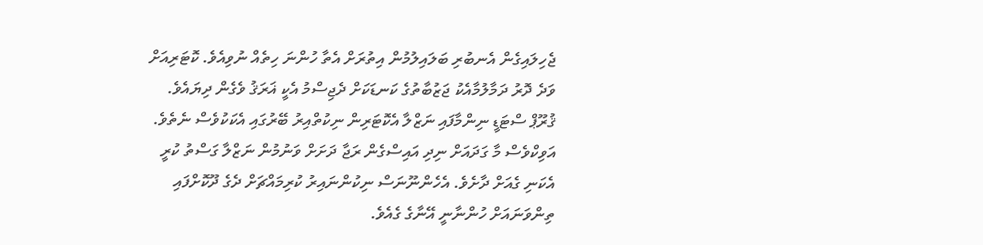ޖެހިލައިގެން އެނބުރި ބަލައިލުމުން އިތުރަށް އެތާ ހުންނަ ހިތެއް ނުވިއެވެ. ކޮޓަރިއަށް ވަދެ ދޮރު ދަމާލުމާއެކު ޖަޒުބާތުގެ ކަނޑަކަށް ދެޖިސްމު އެކީ ޣަރަޤު ވެގެން ދިޔައެވެ.
ޤުރޫޕް ސްޓަޑީ ނިންމާފައި ނަޒްލާ އެކޮޓަރިން ނިކުތްއިރު ބޭރުގައި އެކަކުވެސް ނެތެވެ. އަވިކްވެސް މާ ގަދައަށް ނިދި އައިސްގެން ރަޖާ ދަށަށް ވަނުމުން ނަޒްލާ ގަސްތު ކުރީ އެކަނި ގެއަށް ދާށެވެ. އެހެންނޫނަސް ނިކުންނައިރު ކުރިމައްޗަށް ދެގެ ދޫކޮށްފައި ތިންވަނައަށް ހުންނާނީ އޭނާގެ ގެއެވެ.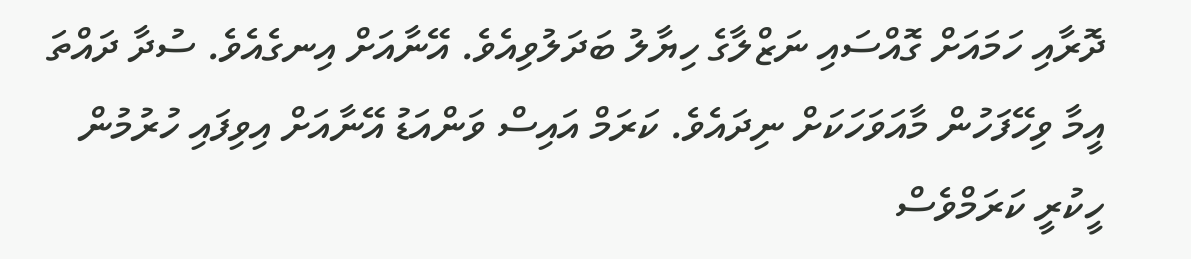ދޮރާއި ހަމައަށް ގޮއްސައި ނަޒްލާގެ ހިޔާލު ބަދަލުވިއެވެ. އޭނާއަށް އިނގެއެވެ. ސުދާ ދައްތަ އީމާ ވިހޭފަހުން މާއަވަހަކަށް ނިދައެވެ. ކަރަމް އައިސް ވަންއަޑު އޭނާއަށް އިވިފައި ހުރުމުން ހީކުރީ ކަރަމްވެސް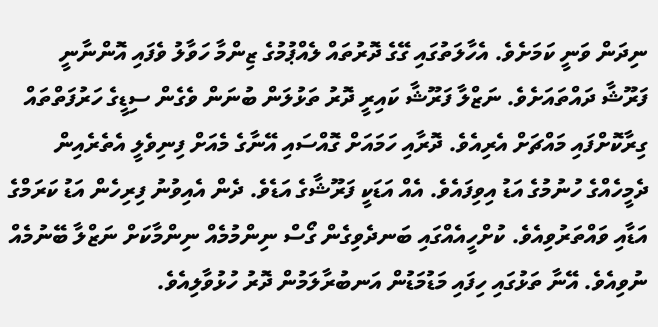ނިދަން ވަނީ ކަމަށެވެ. އެހާލަތުގައި ގޭގެ ދޮރުތައް ލެއްޕުމުގެ ޒިންމާ ހަވާލު ވެފައި އޮންނާނީ ފަރޫޝާ ދައްތައަށެވެ. ނަޒްލާ ފަރޫޝާ ކައިރީ ދޮރު ތަޅުލަން ބުނަން ވެގެން ސިޑީގެ ހަރުފަތްތައް ގިރާކޮށްފައި މައްޗަށް އެރިއެވެ. ދޮރާއި ހަމައަށް ގޮއްސައި އޭނާގެ މެއަށް ފިނިވެލީ އެތެރެއިން ދެމީހެއްގެ ހުނުމުގެ އަޑު އިވިފައެވެ. އެއް އަޑަކީ ފަރޫޝާގެ އަޑެވެ. ދެން އެއިވުނު ފިރިހެން އަޑު ކަރަމްގެ އަޑާއި ވައްތަރުވިއެވެ. ކުށްހީއެއްގައި ބަނދެވިގެން ގޯސް ނިންމުމެއް ނިންމާކަށް ނަޒްލާ ބޭނުމެއް ނުވިއެވެ. އޭނާ ތަޅުގައި ހިފައި މަޑުމަޑުން އަނބުރާލަމުން ދޮރު ހުޅުވާލިއެވެ.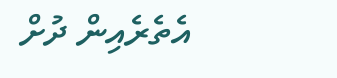އެތެރެއިން ދުށް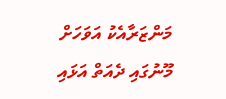މަންޒަރާއެކު އަވަހަށް މޫނުގައި ދެއަތް އަޅައި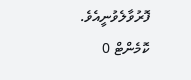ފޮރުވާލެވުނީއެވެ.
ކޮމެންޓް 0